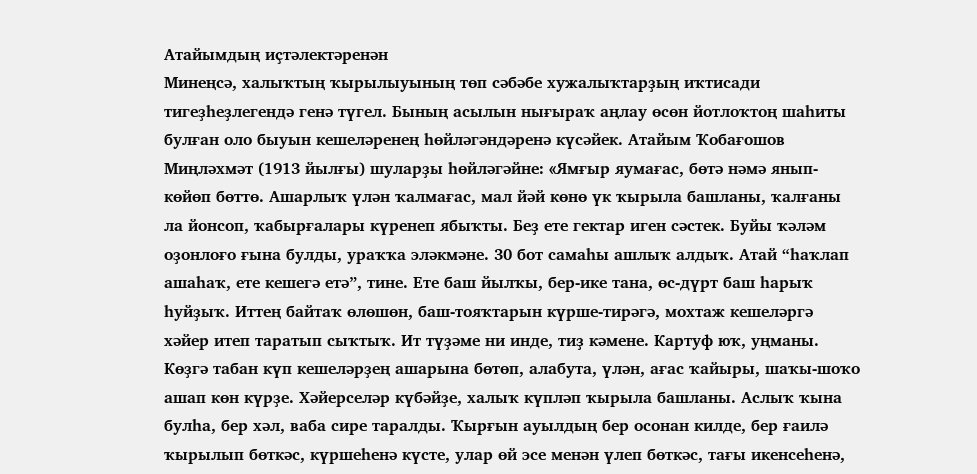Атайымдың иҫтәлектәренән
Минеңсә, халыҡтың ҡырылыуының төп сәбәбе хужалыҡтарҙың иҡтисади тигеҙһеҙлегендә генә түгел. Бының асылын нығыраҡ аңлау өсөн йотлоҡтоң шаһиты булған оло быуын кешеләренең һөйләгәндәренә күсәйек. Атайым Ҡобағошов Миңләхмәт (1913 йылғы) шуларҙы һөйләгәйне: «Ямғыр яумағас, бөтә нәмә янып-көйөп бөттө. Ашарлыҡ үлән ҡалмағас, мал йәй көнө үк ҡырыла башланы, ҡалғаны ла йонсоп, ҡабырғалары күренеп ябыҡты. Беҙ ете гектар иген сәстек. Буйы ҡәләм оҙонлоғо ғына булды, ураҡҡа эләкмәне. 30 бот самаһы ашлыҡ алдыҡ. Атай “һаҡлап ашаһаҡ, ете кешегә етә”, тине. Ете баш йылҡы, бер-ике тана, өс-дүрт баш һарыҡ һуйҙыҡ. Иттең байтаҡ өлөшөн, баш-тояҡтарын күрше-тирәгә, мохтаж кешеләргә хәйер итеп таратып сыҡтыҡ. Ит түҙәме ни инде, тиҙ кәмене. Картуф юҡ, уңманы. Көҙгә табан күп кешеләрҙең ашарына бөтөп, алабута, үлән, ағас ҡайыры, шаҡы-шоҡо ашап көн күрҙе. Хәйерселәр күбәйҙе, халыҡ күпләп ҡырыла башланы. Аслыҡ ҡына булһа, бер хәл, ваба сире таралды. Ҡырғын ауылдың бер осонан килде, бер ғаилә ҡырылып бөткәс, күршеһенә күсте, улар өй эсе менән үлеп бөткәс, тағы икенсеһенә,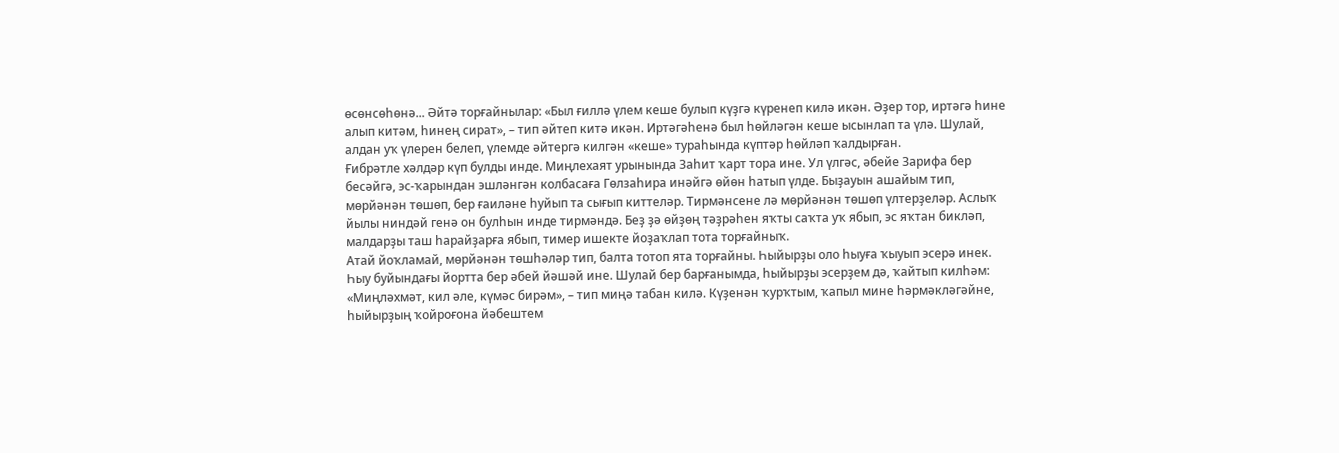өсөнсөһөнә... Әйтә торғайнылар: «Был ғиллә үлем кеше булып күҙгә күренеп килә икән. Әҙер тор, иртәгә һине алып китәм, һинең сират», – тип әйтеп китә икән. Иртәгәһенә был һөйләгән кеше ысынлап та үлә. Шулай, алдан уҡ үлерен белеп, үлемде әйтергә килгән «кеше» тураһында күптәр һөйләп ҡалдырған.
Ғибрәтле хәлдәр күп булды инде. Миңлехаят урынында Заһит ҡарт тора ине. Ул үлгәс, әбейе Зарифа бер бесәйгә, эс-ҡарындан эшләнгән колбасаға Гөлзаһира инәйгә өйөн һатып үлде. Быҙауын ашайым тип, мөрйәнән төшөп, бер ғаиләне һуйып та сығып киттеләр. Тирмәнсене лә мөрйәнән төшөп үлтерҙеләр. Аслыҡ йылы ниндәй генә он булһын инде тирмәндә. Беҙ ҙә өйҙөң тәҙрәһен яҡты саҡта уҡ ябып, эс яҡтан бикләп, малдарҙы таш һарайҙарға ябып, тимер ишекте йоҙаҡлап тота торғайныҡ.
Атай йоҡламай, мөрйәнән төшһәләр тип, балта тотоп ята торғайны. Һыйырҙы оло һыуға ҡыуып эсерә инек. Һыу буйындағы йортта бер әбей йәшәй ине. Шулай бер барғанымда, һыйырҙы эсерҙем дә, ҡайтып килһәм: «Миңләхмәт, кил әле, күмәс бирәм», – тип миңә табан килә. Күҙенән ҡурҡтым, ҡапыл мине һәрмәкләгәйне, һыйырҙың ҡойроғона йәбештем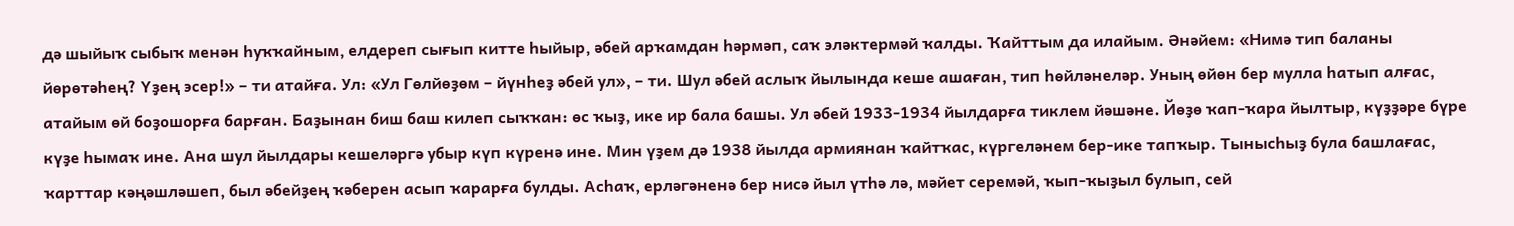дә шыйыҡ сыбыҡ менән һуҡҡайным, елдереп сығып китте һыйыр, әбей арҡамдан һәрмәп, саҡ эләктермәй ҡалды. Ҡайттым да илайым. Әнәйем: «Нимә тип баланы йөрөтәһең? Үҙең эсер!» – ти атайға. Ул: «Ул Гөлйөҙөм – йүнһеҙ әбей ул», – ти. Шул әбей аслыҡ йылында кеше ашаған, тип һөйләнеләр. Уның өйөн бер мулла һатып алғас, атайым өй боҙошорға барған. Баҙынан биш баш килеп сыҡҡан: өс ҡыҙ, ике ир бала башы. Ул әбей 1933-1934 йылдарға тиклем йәшәне. Йөҙө ҡап-ҡара йылтыр, күҙҙәре бүре күҙе һымаҡ ине. Ана шул йылдары кешеләргә убыр күп күренә ине. Мин үҙем дә 1938 йылда армиянан ҡайтҡас, күргеләнем бер-ике тапҡыр. Тынысһыҙ була башлағас, ҡарттар кәңәшләшеп, был әбейҙең ҡәберен асып ҡарарға булды. Асһаҡ, ерләгәненә бер нисә йыл үтһә лә, мәйет серемәй, ҡып-ҡыҙыл булып, сей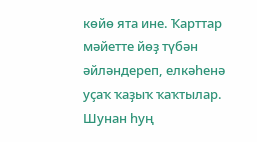көйө ята ине. Ҡарттар мәйетте йөҙ түбән әйләндереп, елкәһенә уҫаҡ ҡаҙыҡ ҡаҡтылар. Шунан һуң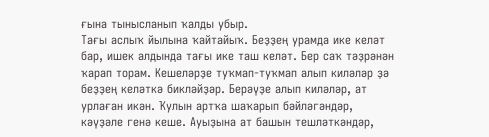ғына тынысланып ҡалды убыр.
Тағы аслыҡ йылына ҡайтайыҡ. Беҙҙең урамда ике келәт бар, ишек алдында тағы ике таш келәт. Бер саҡ тәҙрәнән ҡарап торам. Кешеләрҙе туҡмап-туҡмап алып киләләр ҙә беҙҙең келәткә бикләйҙәр. Берәүҙе алып киләләр, ат урлаған икән. Ҡулын артҡа шаҡарып бәйләгәндәр, кәүҙәле генә кеше. Ауыҙына ат башын тешләткәндәр,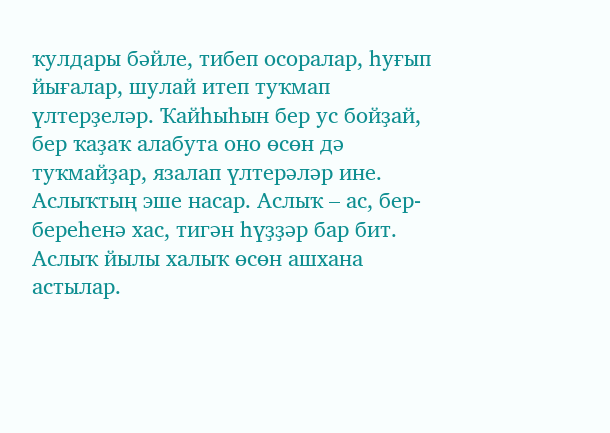ҡулдары бәйле, тибеп осоралар, һуғып йығалар, шулай итеп туҡмап үлтерҙеләр. Ҡайһыһын бер ус бойҙай, бер ҡаҙаҡ алабута оно өсөн дә туҡмайҙар, язалап үлтерәләр ине. Аслыҡтың эше насар. Аслыҡ – ас, бер-береһенә хас, тигән һүҙҙәр бар бит.
Аслыҡ йылы халыҡ өсөн ашхана астылар.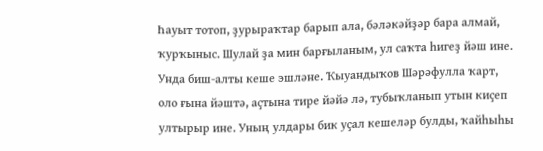Һауыт тотоп, ҙурыраҡтар барып ала, бәләкәйҙәр бара алмай, ҡурҡыныс. Шулай ҙа мин барғыланым, ул саҡта һигеҙ йәш ине. Унда биш-алты кеше эшләне. Ҡыуандыҡов Шәрәфулла ҡарт, оло ғына йәштә, аҫтына тире йәйә лә, тубыҡланып утын киҫеп ултырыр ине. Уның улдары бик уҫал кешеләр булды, ҡайһыһы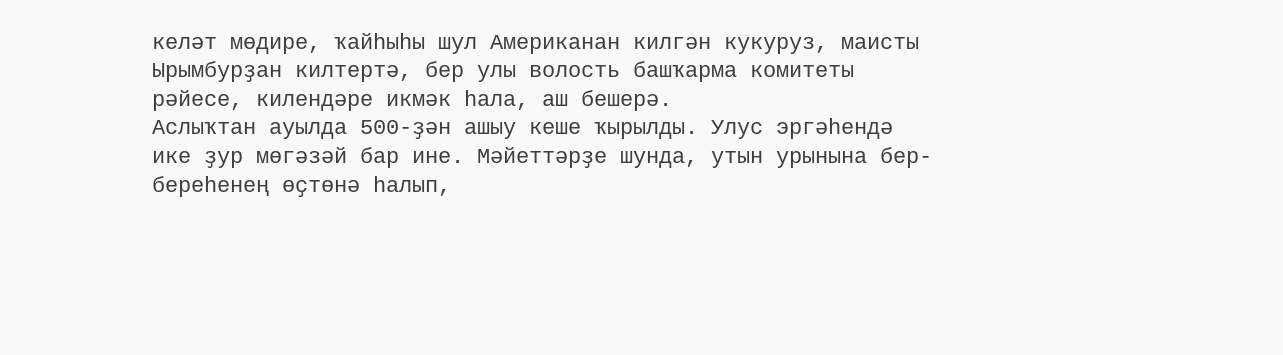келәт мөдире, ҡайһыһы шул Американан килгән кукуруз, маисты Ырымбурҙан килтертә, бер улы волость башҡарма комитеты рәйесе, килендәре икмәк һала, аш бешерә.
Аслыҡтан ауылда 500-ҙән ашыу кеше ҡырылды. Улус эргәһендә ике ҙур мөгәзәй бар ине. Мәйеттәрҙе шунда, утын урынына бер-береһенең өҫтөнә һалып,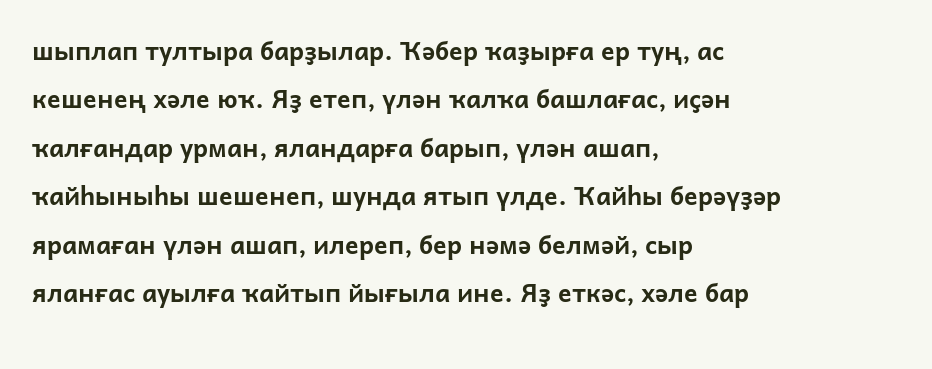шыплап тултыра барҙылар. Ҡәбер ҡаҙырға ер туң, ас кешенең хәле юҡ. Яҙ етеп, үлән ҡалҡа башлағас, иҫән ҡалғандар урман, яландарға барып, үлән ашап, ҡайһыныһы шешенеп, шунда ятып үлде. Ҡайһы берәүҙәр ярамаған үлән ашап, илереп, бер нәмә белмәй, сыр яланғас ауылға ҡайтып йығыла ине. Яҙ еткәс, хәле бар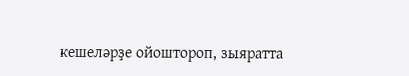кешеләрҙе ойоштороп, зыяратта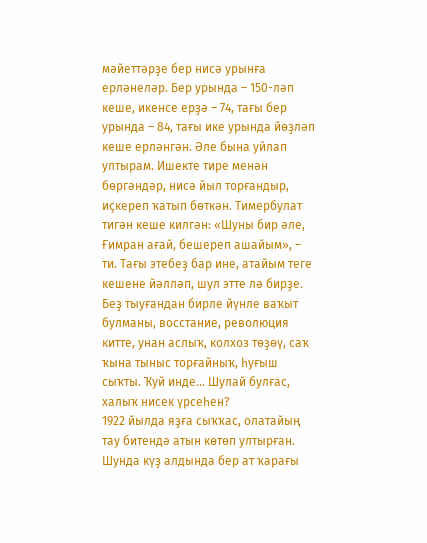мәйеттәрҙе бер нисә урынға ерләнеләр. Бер урында – 150-ләп кеше, икенсе ерҙә – 74, тағы бер урында – 84, тағы ике урында йөҙләп кеше ерләнгән. Әле бына уйлап ултырам. Ишекте тире менән бөргәндәр, нисә йыл торғандыр, иҫкереп ҡатып бөткән. Тимербулат тигән кеше килгән: «Шуны бир әле, Ғимран ағай, бешереп ашайым», – ти. Тағы этебеҙ бар ине, атайым теге кешене йәлләп, шул этте лә бирҙе.
Беҙ тыуғандан бирле йүнле ваҡыт булманы, восстание, революция китте, унан аслыҡ, колхоз төҙөү, саҡ ҡына тыныс торғайныҡ, һуғыш сыҡты. Ҡуй инде... Шулай булғас, халыҡ нисек үрсеһен?
1922 йылда яҙға сыҡҡас, олатайың тау битендә атын көтөп ултырған. Шунда күҙ алдында бер ат ҡарағы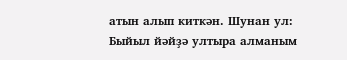атын алып киткән. Шунан ул:
Быйыл йәйҙә ултыра алманым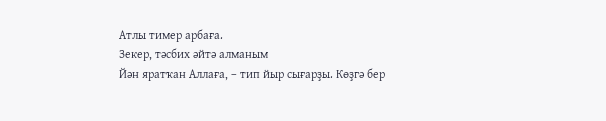Атлы тимер арбаға.
Зекер, тәсбих әйтә алманым
Йән яратҡан Аллаға, – тип йыр сығарҙы. Көҙгә бер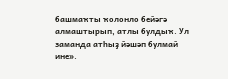башмаҡты ҡолонло бейәгә алмаштырып, атлы булдыҡ. Ул заманда атһыҙ йәшәп булмай ине».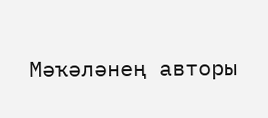Мәҡәләнең авторы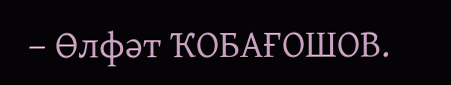– Өлфәт ҠОБАҒОШОВ.